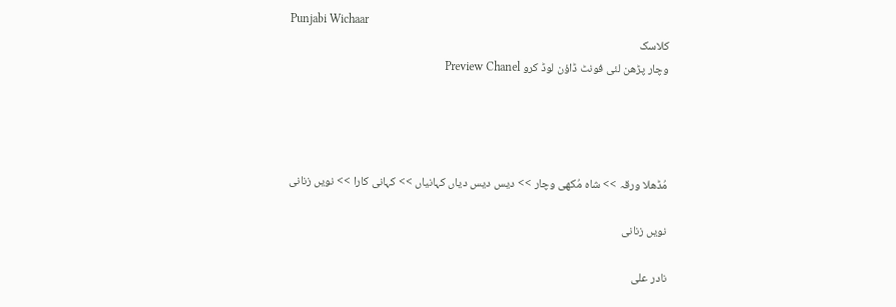Punjabi Wichaar
کلاسک
وچار پڑھن لئی فونٹ ڈاؤن لوڈ کرو Preview Chanel




مُڈھلا ورقہ >> شاہ مُکھی وچار >> دیس دیس دیاں کہانیاں >> کہانی کارا >> نویں زنانی

نویں زنانی

نادر علی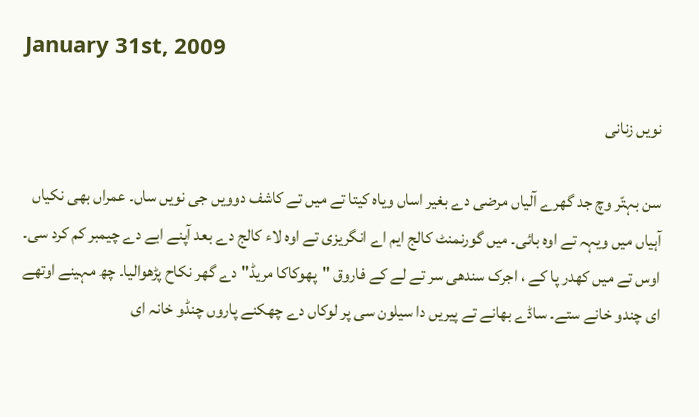January 31st, 2009

نویں زنانی

سن بہتّر وچ جد گھرے آلیاں مرضی دے بغیر اساں ویاہ کیتا تے میں تے کاشف دوویں جی نویں ساں۔ عمراں بھی نکیاں آہیاں میں ویہہ تے اوہ بائی۔ میں گورنمنٹ کالج ایم اے انگریزی تے اوہ لاء کالج دے بعد آپنے ابے دے چیمبر کم کرد سی۔ اوس تے میں کھدر پا کے ، اجرک سندھی سر تے لے کے فاروق "پھوکاکا مریڈ"دے گھر نکاح پڑھوالیا۔ چھ مہینے اوتھے ای چندو خانے ستے۔ ساڈے بھانے تے پیریں دا سیلون سی پر لوکاں دے چھکنے پاروں چنڈو خانہ ای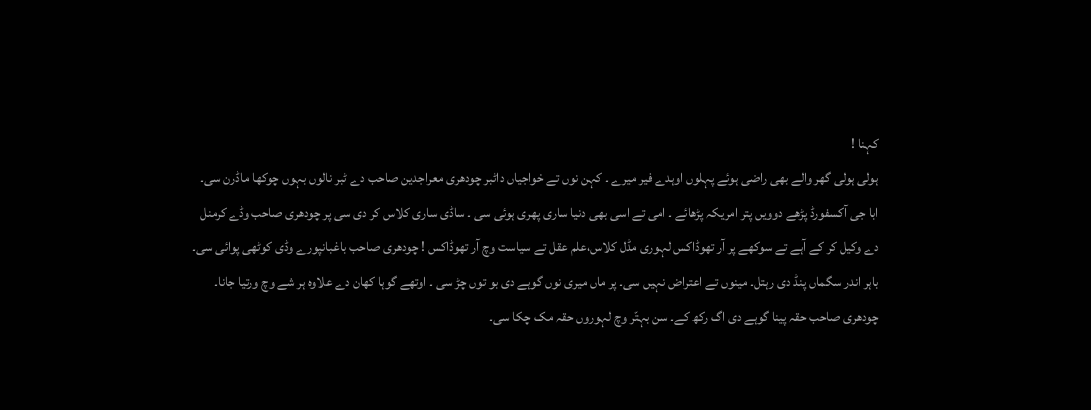کہنا !
ہولی ہولی گھر والے بھی راضی ہوئے پہلوں اوہدے فیر میرے ۔ کہن نوں تے خواجیاں داٹبر چودھری معراجدین صاحب دے ٹبر نالوں بہوں چوکھا ماڈرن سی۔ ابا جی آکسفورڈ پڑھے دوویں پتر امریکہ پڑھائے ۔ امی تے اسی بھی دنیا ساری پھری ہوئی سی ۔ ساڈی ساری کلاس کر دی سی پر چودھری صاحب وڈے کرمنل دے وکیل کر کے آہے تے سوکھے پر آر تھوڈاکس لہوری مڈل کلاس،علم عقل تے سیاست وچ آر تھوڈاکس ! چودھری صاحب باغبانپورے وڈی کوٹھی پوائی سی۔ باہر اندر سگماں پنڈ دی رہتل۔ مینوں تے اعتراض نہیں سی۔ پر ماں میری نوں گوہے دی بو توں چڑ سی ۔ اوتھے گوہا کھان دے علاوہ ہر شے وچ ورتیا جانا۔ چودھری صاحب حقہ پینا گوہے دی اگ رکھ کے۔ سن بہتّر وچ لہوروں حقہ مک چکا سی۔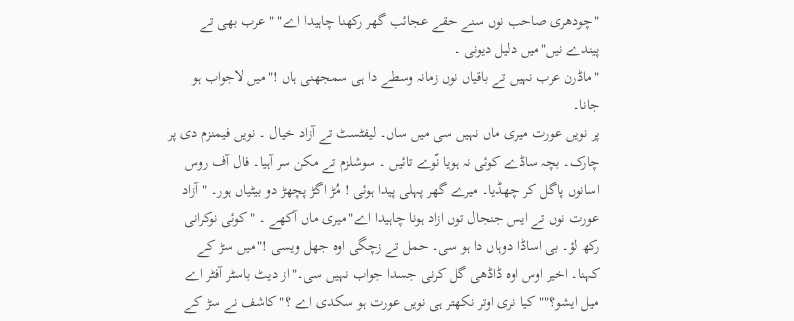"چودھری صاحب نوں سنے حقے عجائب گھر رکھنا چاہیدا اے" "عرب بھی تے پیندے نیں"میں دلیل دیونی ۔
"ماڈرن عرب نہیں تے باقیاں نوں زمانہ وسطے دا ہی سمجھنی ہاں !"میں لاجواب ہو جانا۔
پر نویں عورت میری ماں نہیں سی میں ساں۔ لیفٹسٹ تے آزاد خیال ۔ نویں فیمنزم دی پر چارک۔ بچہ ساڈے کوئی نہ ہویا نّوے تائیں ۔ سوشلزم تے مکن سر آہیا۔ فال آف روس اسانوں پاگل کر چھڈیا۔ میرے گھر پہلی پیدا ہوئی ! مُڑ اگڑ پچھڑ دو بیٹیاں ہور۔ "آزاد عورت نوں تے ایس جنجال توں ازاد ہونا چاہیدا اے"میری ماں آکھے ۔ "کوئی نوکرانی رکھ لؤ۔ بی اساڈا دوہاں دا ہو سی۔ حمل تے زچگی اوہ جھل ویسی !"میں سڑ کے کہنا۔ اخیر اوس اوہ ڈاڈھی گل کرنی جسدا جواب نہیں سی۔"از دیٹ باسٹر آفٹر اے میل ایشو؟"" کیا نری اوتر نکھتر ہی نویں عورت ہو سکدی اے ؟"کاشف نے سڑ کے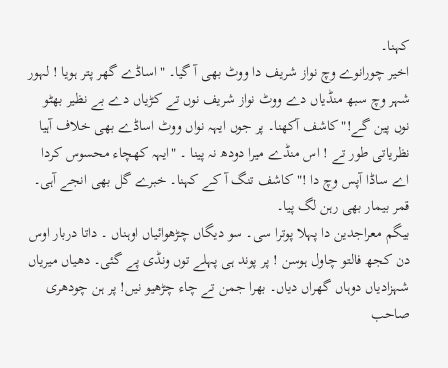کہنا۔
اخیر چورانوے وچ نواز شریف دا ووٹ بھی آ گیا۔ "اساڈے گھر پتر ہویا ! لہور شہر وچ سبھ منڈیاں دے ووٹ نواز شریف نوں تے کڑیاں دے بے نظیر بھٹو نوں پین گے!"کاشف آکھنا۔ پر جوں ایہہ نواں ووٹ اساڈے بھی خلاف آہیا نظریاتی طور تے ! اس منڈے میرا دودھ نہ پینا ۔ "ایہہ کھچاء محسوس کردا اے ساڈا آپس وچ دا !" کاشف تنگ آ کے کہنا۔ خبرے گل بھی انجے آہی۔ قمر بیمار بھی رہن لگ پیا۔
بیگم معراجدین دا پہلا پوترا سی۔ سو دیگاں چڑھوائیاں اوہناں ۔ داتا دربار اوس دن کجھ فالتو چاول ہوسن ! پر پوند ہی پہلے توں ونڈی پے گئی۔ دھیاں میریاں شہزادیاں دوہاں گھراں دیاں۔ بھرا جمن تے چاء چڑھیو نیں! پر ہن چودھری صاحب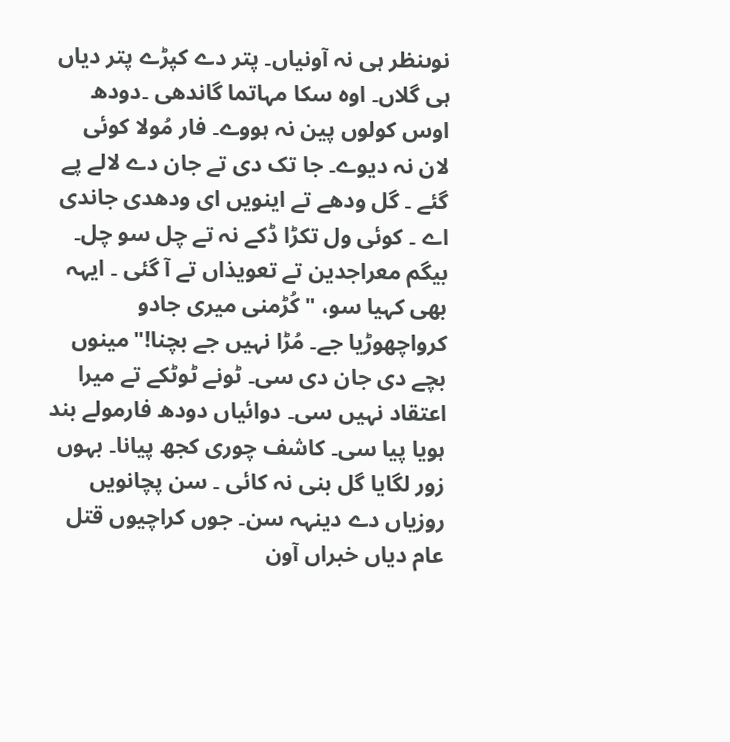نوںنظر ہی نہ آونیاں۔ پتر دے کپڑے پتر دیاں ہی گلاں۔ اوہ سکا مہاتما گاندھی ۔دودھ اوس کولوں پین نہ ہووے۔ فار مُولا کوئی لان نہ دیوے۔ جا تک دی تے جان دے لالے پے گئے ۔ گل ودھے تے اینویں ای ودھدی جاندی اے ۔ کوئی ول تکڑا ڈکے نہ تے چل سو چل۔ بیگم معراجدین تے تعویذاں تے آ گئی ۔ ایہہ بھی کہیا سو، "کُڑمنی میری جادو کرواچھوڑیا جے۔ مُڑا نہیں جے بچنا!"مینوں بچے دی جان دی سی۔ ٹونے ٹوٹکے تے میرا اعتقاد نہیں سی۔ دوائیاں دودھ فارمولے بند ہویا پیا سی۔ کاشف چوری کجھ پیانا۔ بہوں زور لگایا گل بنی نہ کائی ۔ سن پچانویں روزیاں دے دینہہ سن۔ جوں کراچیوں قتل عام دیاں خبراں آون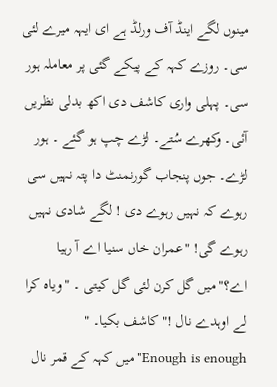مینوں لگے اینڈ آف ورلڈ ہے ای ایہہ میرے لئی سی۔ روزے کہہ کے پیکے گئی پر معاملہ ہور سی۔ پہلی واری کاشف دی اکھ بدلی نظریں آئی۔ وکھرے سُتے۔ لڑے چپ ہو گئے ۔ ہور لڑے۔ جوں پنجاب گورنمنٹ دا پتہ نہیں سی رہوے کہ نہیں رہوے دی ! لگے شادی نہیں رہوے گی! "عمران خاں سنیا اے آ رہیا اے؟"میں گل کرن لئی گل کیتی ۔ "ویاہ کرا لے اوہدے نال !"کاشف بکیا۔ "
Enough is enough"میں کہہ کے قمر نال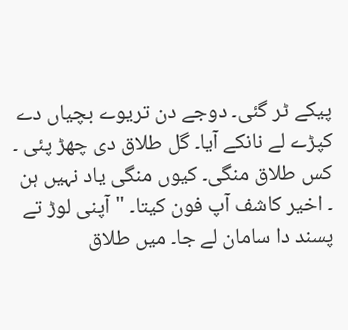پیکے ٹر گئی۔ دوجے دن تریوے بچیاں دے کپڑے لے نانکے آیا۔ گل طلاق دی چھڑ پئی ۔ کس طلاق منگی۔ کیوں منگی یاد نہیں ہن ۔ اخیر کاشف آپ فون کیتا۔ "آپنی لوڑ تے پسند دا سامان لے جا۔ میں طلاق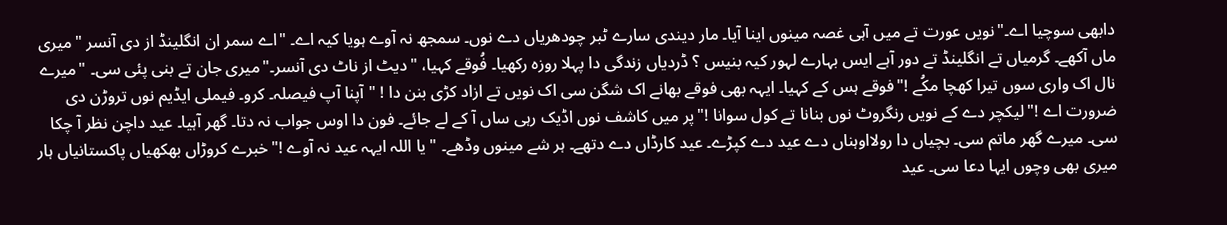دابھی سوچیا اے۔"نویں عورت تے میں آہی غصہ مینوں اینا آیا۔ مار دیندی سارے ٹبر چودھریاں دے نوں۔ سمجھ نہ آوے ہویا کیہ اے۔ "اے سمر ان انگلینڈ از دی آنسر "میری ماں آکھے۔ گرمیاں تے انگلینڈ تے دور آہے ایس بہارے لہور کیہ بنیس ؟ ڈردیاں زندگی دا پہلا روزہ رکھیا۔ فُوقے کہیا، "دیٹ از ناٹ دی آنسر۔"میری جان تے بنی پئی سی۔ "میرے نال اک واری سوں تیرا کھچا مکُے !"فوقے ہس کے کہیا۔ ایہہ بھی فوقے بھانے اک شگن سی اک نویں تے ازاد کڑی بنن دا ! "آپنا آپ فیصلہ۔ کرو۔ فیملی ایڈیم نوں تروڑن دی ضرورت اے !"لیکچر دے کے نویں رنگروٹ نوں بنانا تے کول سوانا !"پر میں کاشف نوں اڈیک رہی ساں آ کے لے جائے۔ فون دا اوس جواب نہ دتا۔ گھر آہیا۔ عید داچن نظر آ چکا سی۔ میرے گھر ماتم سی۔ بچیاں دا رولااوہناں دے عید دے کپڑے۔ عید کارڈاں دے دتھے۔ ہر شے مینوں وڈھے۔ "یا اللہ ایہہ عید نہ آوے !"خبرے کروڑاں بھکھیاں پاکستانیاں ہار میری بھی وچوں ایہا دعا سی۔ عید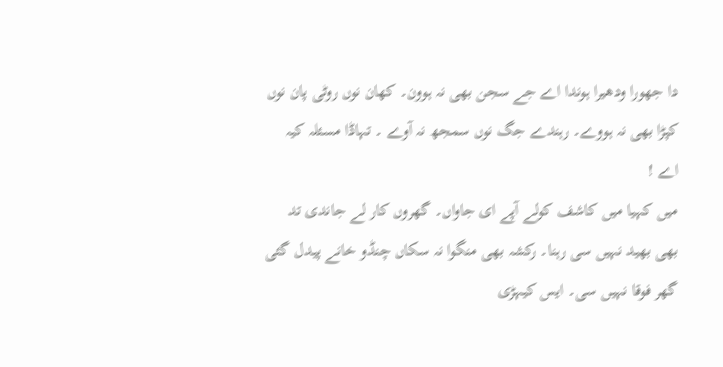دا جھورا ودھیرا ہوندا اے جے سجن بھی نہ ہوون۔ کھان نوں روٹی پان نوں کپڑا بھی نہ ہووے۔ رہندے جگ نوں سمجھ نہ آوے ۔ تہاڈا مسئلہ کیہ اے !
میں کہیا میں کاشف کولے آپے ای جاواں۔ گھروں کار لے جاندی تد بھی بھید نہیں سی رہنا۔ رکشہ بھی منگوا نہ سکاں چنڈو خانے پیدل گئی گھر فوقا نہیں سی۔ ایس کیہڑی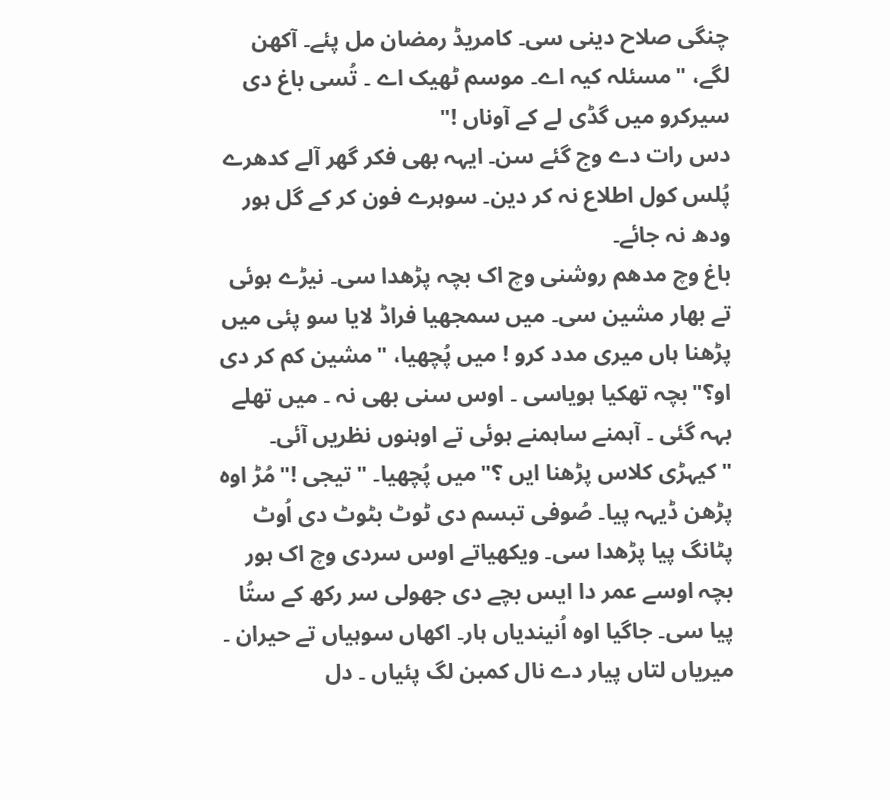چنگی صلاح دینی سی۔ کامریڈ رمضان مل پئے۔ آکھن لگے، "مسئلہ کیہ اے۔ موسم ٹھیک اے ۔ تُسی باغ دی سیرکرو میں گڈی لے کے آوناں !"
دس رات دے وج گئے سن۔ ایہہ بھی فکر گھر آلے کدھرے پُلس کول اطلاع نہ کر دین۔ سوہرے فون کر کے گل ہور ودھ نہ جائے۔
باغ وچ مدھم روشنی وچ اک بچہ پڑھدا سی۔ نیڑے ہوئی تے بھار مشین سی۔ میں سمجھیا فراڈ لایا سو پئی میں پڑھنا ہاں میری مدد کرو ! میں پُچھیا، "مشین کم کر دی او؟"بچہ تھکیا ہویاسی ۔ اوس سنی بھی نہ ۔ میں تھلے بہہ گئی ۔ آہمنے ساہمنے ہوئی تے اوہنوں نظریں آئی۔ "کیہڑی کلاس پڑھنا ایں ؟"میں پُچھیا۔ "تیجی !"مُڑ اوہ پڑھن ڈیہہ پیا۔ صُوفی تبسم دی ٹوٹ بٹوٹ دی اُوٹ پٹانگ پیا پڑھدا سی۔ ویکھیاتے اوس سردی وچ اک ہور بچہ اوسے عمر دا ایس بچے دی جھولی سر رکھ کے ستُا پیا سی۔ جاگیا اوہ اُنیندیاں ہار۔ اکھاں سوہیاں تے حیران ۔ میریاں لتاں پیار دے نال کمبن لگ پئیاں ۔ دل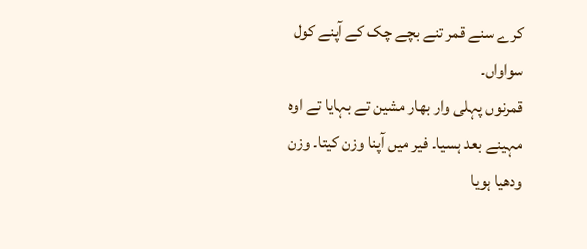کرے سنے قمر تنے بچے چک کے آپنے کول سواواں۔
قمرنوں پہلی وار بھار مشین تے بہایا تے اوہ مہینے بعد ہسیا۔ فیر میں آپنا وزن کیتا۔ وزن ودھیا ہویا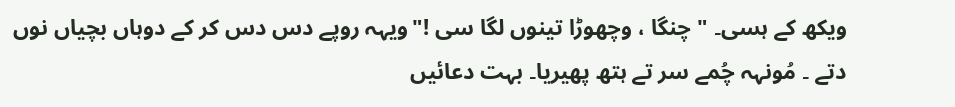ویکھ کے ہسی۔ "چنگا ، وچھوڑا تینوں لگا سی !"ویہہ روپے دس دس کر کے دوہاں بچیاں نوں دتے ۔ مُونہہ چُمے سر تے ہتھ پھیریا۔ بہت دعائیں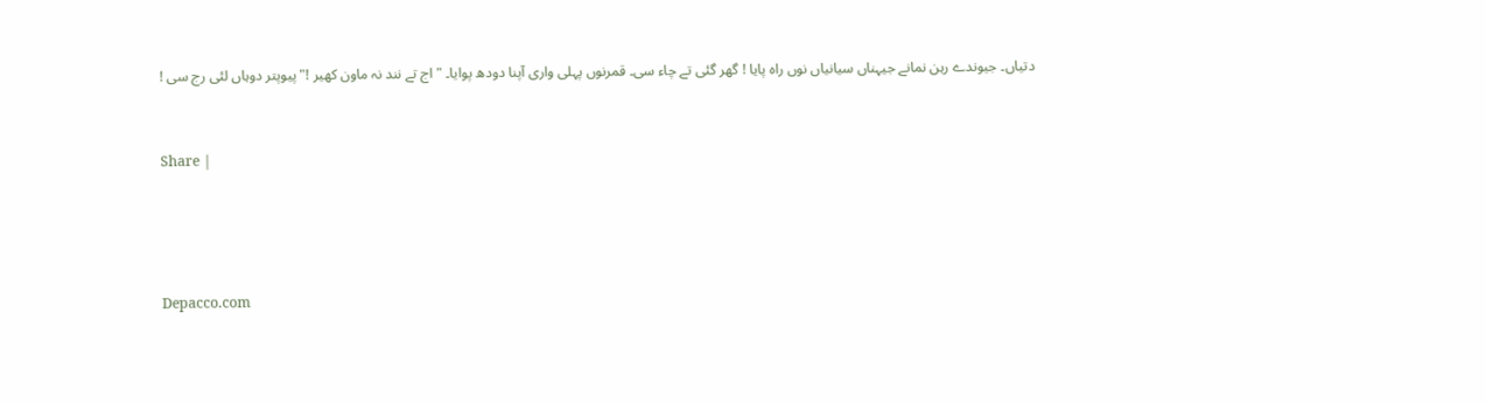دتیاں۔ جیوندے رہن نمانے جیہناں سیانیاں نوں راہ پایا ! گھر گئی تے چاء سی۔ قمرنوں پہلی واری آپنا دودھ پوایا۔ "اج تے نند نہ ماون کھیر !"پیوپتر دوہاں لئی رج سی !


Share |




Depacco.com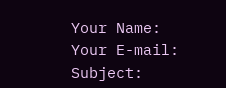Your Name:
Your E-mail:
Subject: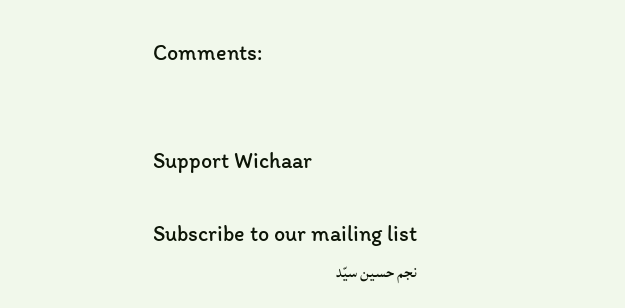Comments:


Support Wichaar

Subscribe to our mailing list
نجم حسین سیّد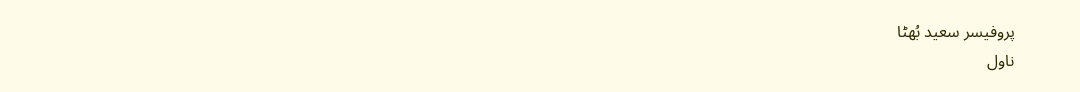پروفیسر سعید بُھٹا
ناول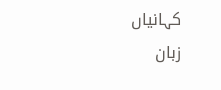کہانیاں
زبان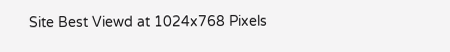Site Best Viewd at 1024x768 Pixels